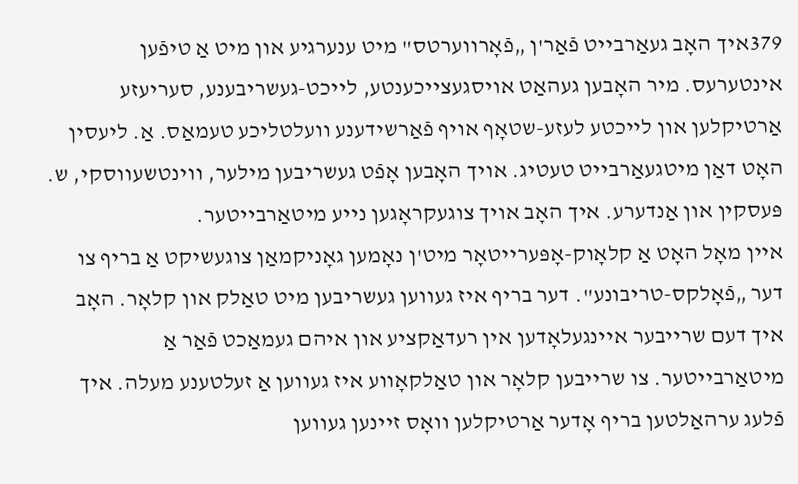379איך האָב געאַרבייט פֿאַר'ן „פֿאָרווערטס" מיט ענערגיע און מיט אַ טיפֿען אינטערעס. מיר האָבען געהאַט אויסגעצייכענטע, לייכט-געשריבענע, סעריעזע אַרטיקלען און לייכטע לעזע-שטאָף אויף פֿאַרשידענע וועלטליכע טעמאַס. אַ. ליעסין האָט דאַן מיטגעאַרבייט טעטיג. אויך האָבען אָפֿט געשריבען מילער, ווינטשעווסקי, ש. פּעסקין און אַנדערע. איך האָב אויך צוגעקראָגען נייע מיטאַרבייטער.
איין מאָל האָט אַ קלאָוק-אָפּערייטאָר מיט'ן נאָמען גאָניקמאַן צוגעשיקט אַ בריף צו דער „פֿאָלקס-טריבונע". דער בריף איז געווען געשריבען מיט טאַלק און קלאָר. האָב איך דעם שרייבער איינגעלאָדען אין רעדאַקציע און איהם געמאַכט פֿאַר אַ מיטאַרבייטער. צו שרייבען קלאָר און טאַלקאָווע איז געווען אַ זעלטענע מעלה. איך פֿלעג ערהאַלטען בריף אָדער אַרטיקלען וואָס זיינען געווען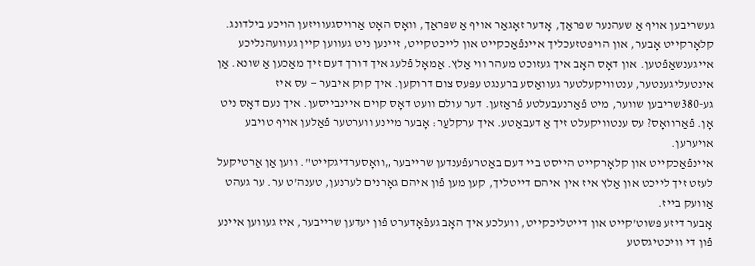געשריבען אויף אַ שעהנער שפּראַך, אָדער זאָגאַר אויף אַ שפּראַך, וואָס האָט אַרויסגעוויזען הויכע בילדונג. קלאָרקייט אָבער, און הויפּטזעכליך איינפֿאַכקייט און לייכטקייט, זיינען ניט געווען קיין געוועהנליכע אייגענשאַפֿטען. און דאָס האָב איך געזוכט מעהר ווי אַלץ. אַמאָל פֿלעג איך דורך דעם זיך מאַכען אַ שונא. אַן אינטעליגענטער, ענטוויקעלטער געוואַסע ברענגט עפּעס צום דרוקען. איך קוק איבער — עס איז גע-380שריבען שווער, מיט פֿאַרנעבעלטע פֿראַזען. דער עולם וועט דאָס קוים איינבייסען. איך נעם דאָס ניט אָן. פֿאַרוואָס? עס ענטוויקעלט זיך אַ דעבאַטע. איך ערקלעַר: אָבער מיינע ווערטער פֿאַלען אויף טויבע אויערען.
איינפֿאַכקייט און קלאָרקייט הייסט ביי דעם באַטרעפֿענדען שרייבער „וואָסערדיגקייט". ווען אַן אַרטיקעל לעזט זיך לייכט און אַלץ איז אין איהם דייטליך, קען מען פֿון איהם גאָרנים לערנען, טענה'ט ער. ער געהט אַוועק בייז.
אָבער דיזע פּשוט'קייט און דייטליכקייט, וועלכע איך האָב געפֿאָדערט פֿון יעדען שרייבער, איז געווען איינע פֿון די וויכטיגסטע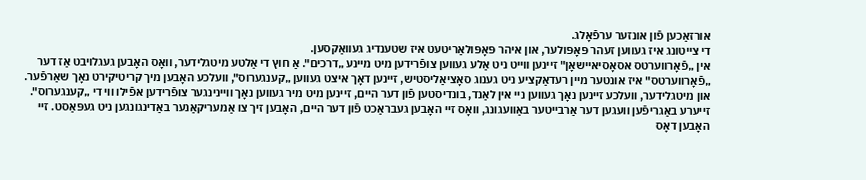אורזאַכען פֿון אונזער ערפֿאָלג.
די צייטונג איז געווען זעהר פּאָפּולער, און איהר פּאָפּולאַריטעט איז שטענדיג געוואַקסען.
אין „פֿאָרווערטס אסאָסיאיישאָן" זיינען ווייט ניט אַלע געווען צופֿרידען מיט מיינע „דרכים". אַ חוץ די אַלטע מיטגלידער, וואָס האָבען געגלויבט אַז דער „פֿאָרווערטס" איז אונטער מיין רעדאַקציע ניט גענוג סאָציאַליסטיש, זיינען דאָך איצט געווען „קענגערוס", וועלכע האָבען מיך קריטיקירט נאָך שאַרפֿער. און מיטגלידער, וועלכע זיינען נאָך געווען ניי אין לאַנד, בונדיסטען פֿון דער היים, זיינען מיט מיר געווען נאָך וויינינגער צופֿרידען אפֿילו ווי די „קענגערוס". זייערע באַגריפֿען וועגען דער אַרבייטער באַוועגונג, וואָס זיי האָבען געבראַכט פֿון דער היים, האָבען זיך צו אַמעריקאַנער באַדינגונגען ניט געפּאַסט. זיי האָבען דאָס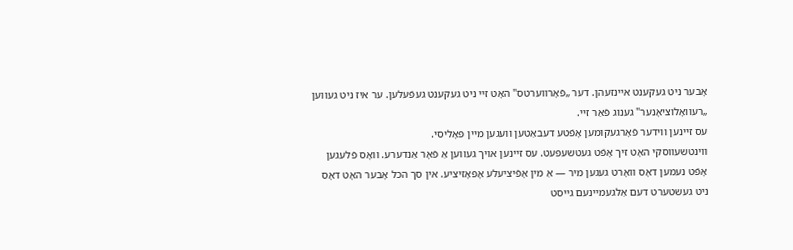אָבער ניט געקענט איינזעהן. דער „פֿאָרווערטס" האָט זיי ניט געקענט געפֿעלען. ער איז ניט געווען „רעוואָלוציאָנער" גענוג פֿאַר זיי.
עס זיינען ווידער פֿאָרגעקומען אָפֿטע דעבאַטען וועגען מיין פּאָליסי.
ווינטשעווסקי האָט זיך אָפֿט געטשעפּעט. עס זיינען אויך געווען אַ פֿאָר אַנדערע. וואָס פֿלעגען אָפֿט נעמען דאָס וואָרט געגען מיר — אַ מין אָפֿיציעלע אָפּאָזיציע. אין סך הכל אָבער האָט דאָס ניט געשטערט דעם אַלגעמיינעם גייסט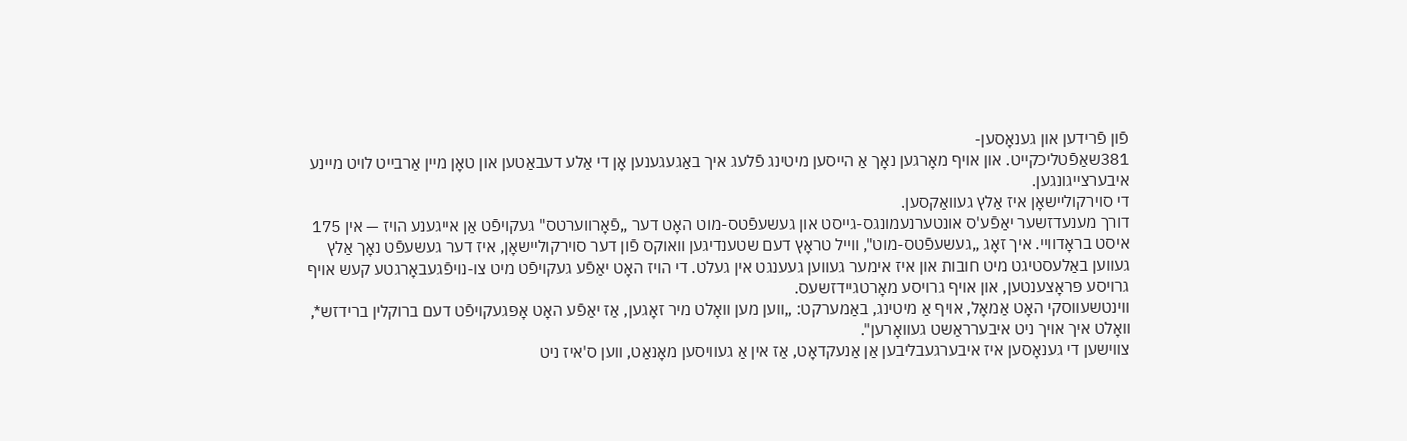פֿון פֿרידען און גענאָסען-
381שאַפֿטליכקייט. און אויף מאָרגען נאָך אַ הייסען מיטינג פֿלעג איך באַגעגענען אָן די אַלע דעבאַטען און טאָן מיין אַרבייט לויט מיינע איבערצייגונגען.
די סוירקולײשאָן איז אַלץ געוואַקסען.
דורך מענעדזשער יאַפֿע'ס אונטערנעמונגס-גייסט און געשעפֿטס-מוט האָט דער „פֿאָרווערטס" געקויפֿט אַן אייגענע הויז — אין 175 איסט בראָדוויי. איך זאָג „געשעפֿטס-מוט", ווייל טראָץ דעם שטענדיגען וואוקס פֿון דער סוירקולײשאָן, איז דער געשעפֿט נאָך אַלץ געווען באַלעסטיגט מיט חובות און איז אימער געווען געענגט אין געלט. די הויז האָט יאַפֿע געקויפֿט מיט צו-נויפֿגעבאָרגטע קעש אויף גרויסע פּראָצענטען, און אויף גרויסע מאָרטגיידזשעס.
ווינטשעווסקי האָט אַמאָל, אויף אַ מיטינג, באַמערקט: „ווען מען וואָלט מיר זאָגען, אַז יאַפֿע האָט אָפּגעקויפֿט דעם ברוקלין ברידזש*, וואָלט איך אויך ניט איבערראַשט געוואָרען".
צווישען די גענאָסען איז איבערגעבליבען אַן אַנעקדאָט, אַז אין אַ געוויסען מאָנאַט, ווען ס'איז ניט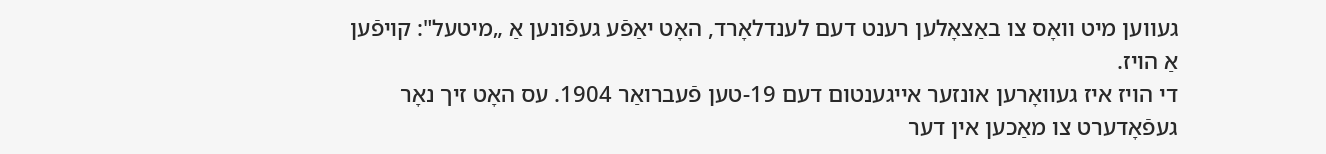געווען מיט וואָס צו באַצאָלען רענט דעם לענדלאָרד, האָט יאַפֿע געפֿונען אַ „מיטעל": קויפֿען אַ הויז.
די הויז איז געוואָרען אונזער אייגענטום דעם 19-טען פֿעברואַר 1904. עס האָט זיך נאָר געפֿאָדערט צו מאַכען אין דער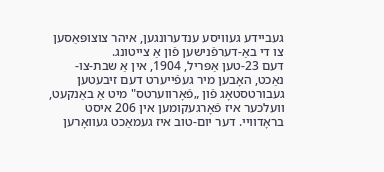געביידע געוויסע ענדערונגען, איהר צוצופּאַסען צו די באַ-דערפֿנישען פֿון אַ צייטונג.
דעם 23-טען אַפּריל, 1904, אין אַ שבת-צו-נאַכט, האָבען מיר געפֿייערט דעם זיבעטען געבורטסטאָג פֿון „פֿאָרווערטס" מיט אַ באַנקעט, וועלכער איז פֿאָרגעקומען אין 206 איסט בראָדוויי. דער יום-טוב איז געמאַכט געוואָרען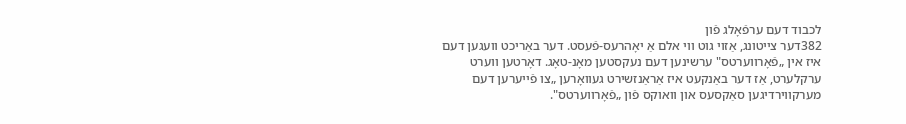לכבוד דעם ערפֿאָלג פֿון
382דער צייטונג, אַזוי גוט ווי אלם אַ יאָהרעס-פֿעסט. דער באַריכט וועגען דעם איז אין „פֿאָרווערטס" ערשינען דעם נעקסטען מאָנ-טאָג. דאָרטען ווערט ערקלערט, אַז דער באַנקעט איז אַראַנזשירט געוואָרען „צו פֿייערען דעם מערקווירדיגען סאַקסעס און וואוקס פֿון „פֿאָרווערטס".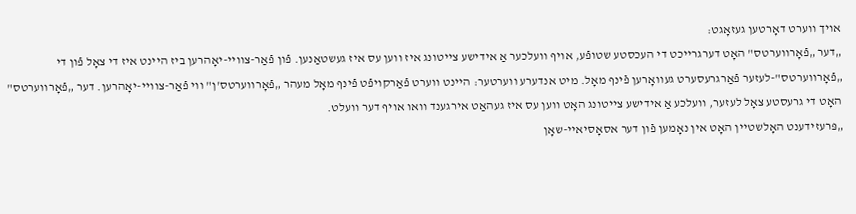אויך ווערט דאָרטען געזאָגט:
„דער „פֿאָרווערטס" האָט דערגרייכט די העכסטע שטופֿע, אויף וועלכער אַ אידישע צייטונג איז ווען עס איז געשטאַנען. פֿון פֿאַר-צוויי-יאָהרען ביז היינט איז די צאָל פֿון די „פֿאָרווערטס"-לעזער פֿאַרגרעסערט געוואָרען פֿינף מאָל. מיט אנדערע ווערטער: היינט ווערט פֿאַרקויפֿט פֿינף מאָל מעהר „פֿאָרווערטס'ן" ווי פֿאַר-צוויי-יאָהרען. דער „פֿאָרווערטס" האָט די גרעסטע צאָל לעזער, וועלכע אַ אידישע צייטונג האָט ווען עס איז געהאַט אירגענד וואו אויף דער וועלט.
„פּרעזידענט האָלשטיין האָט אין נאָמען פֿון דער אסאָסיאיי-שאָן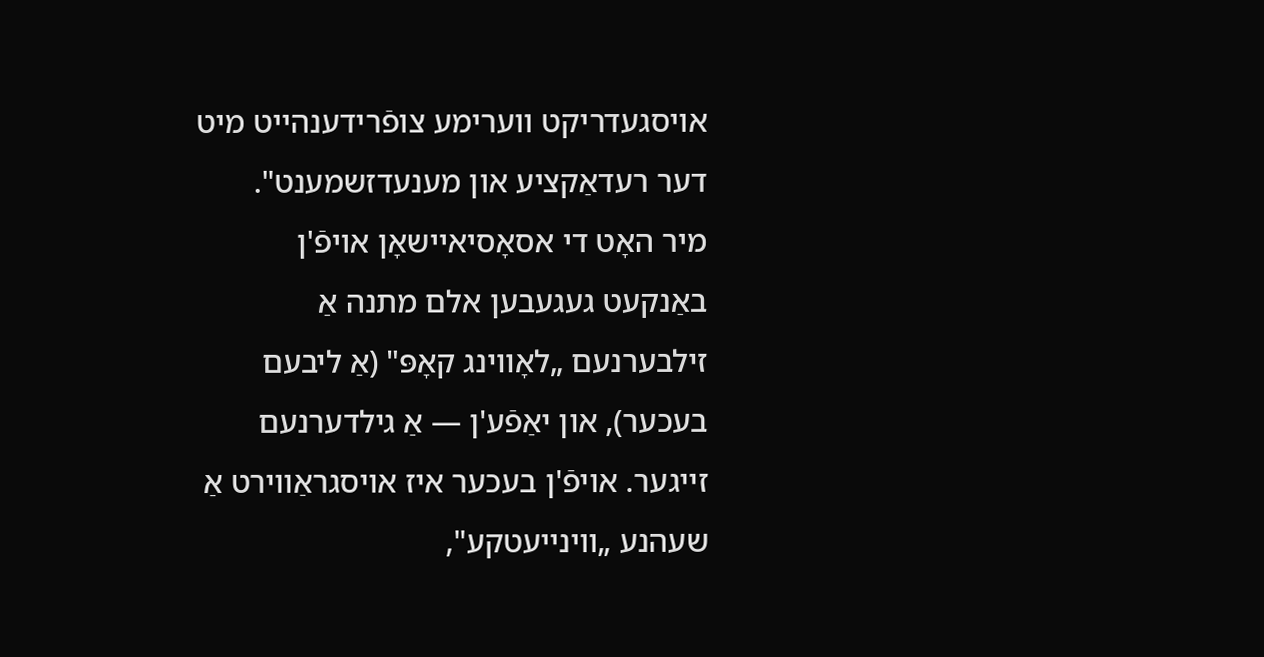אויסגעדריקט ווערימע צופֿרידענהייט מיט דער רעדאַקציע און מענעדזשמענט".
מיר האָט די אסאָסיאיישאָן אויפֿ'ן באַנקעט געגעבען אלם מתנה אַ זילבערנעם „לאָווינג קאָפּ" (אַ ליבעם בעכער), און יאַפֿע'ן — אַ גילדערנעם זייגער. אויפֿ'ן בעכער איז אויסגראַווירט אַ שעהנע „ווינייעטקע",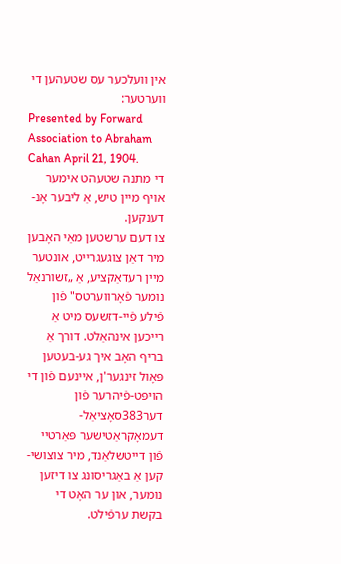אין וועלכער עס שטעהען די ווערטער:
Presented by Forward Association to Abraham Cahan April 21, 1904.
די מתנה שטעהט אימער אויף מיין טיש, אַ ליבער אָנ-דענקען.
צו דעם ערשטען מאַי האָבען מיר דאַן צוגעגרייט, אונטער מיין רעדאַקציע, אַ „זשורנאַל נומער פֿאָרווערטס" פֿון פֿילע פֿיי-דזשעס מיט אַ רייכען אינהאַלט. דורך אַ בריף האָב איך גע-בעטען פּאָול זינגער'ן, איינעם פֿון די הויפּט-פֿיהרער פֿון דער383סאָציאַל-דעמאָקראַטישער פּאַרטיי פֿון דייטשלאַנד, מיר צוצושי-קען אַ באַגריסונג צו דיזען נומער, און ער האָט די בקשת ערפֿילט.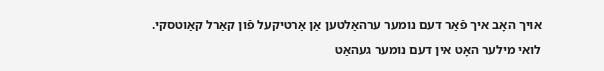אויך האָב איך פֿאַר דעם נומער ערהאַלטען אַן אַרטיקעל פֿון קאַרל קאַוטסקי.
לואי מילער האָט אין דעם נומער געהאַט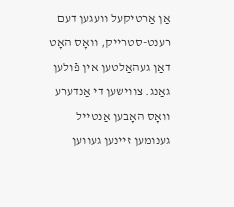אַן אַרטיקעל וועגען דעם רענט-סטרייק, וואָס האָט דאַן געהאַלטען אין פֿולען גאַנג. צווישען די אַנדערע וואָס האָבען אַנטייל גענומען זיינען געווען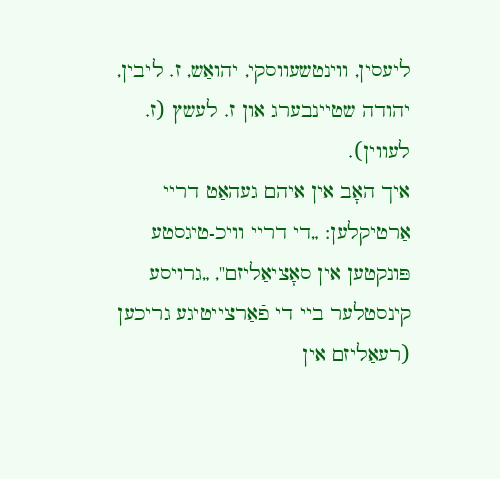ליעסין, ווינטשעווסקי, יהואַש, ז. ליבין, יהודה שטיינבערג און ז. לעשץ (ז. לעווין).
איך האָב אין איהם געהאַט דריי אַרטיקלען: „די דריי וויכ-טיגסטע פּונקטען אין סאָציאַליזם", „גרויסע קינסטלער ביי די פֿאַרצייטיגע גריכען (רעאַליזם אין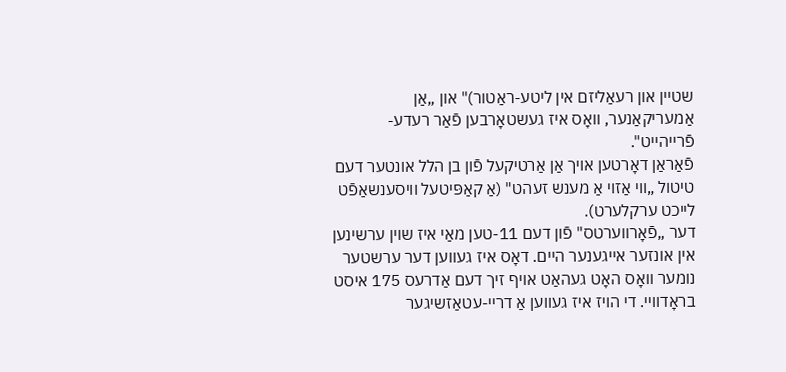שטיין און רעאַליזם אין ליטע-ראַטור)" און „אַן אַמעריקאַנער, וואָס איז געשטאָרבען פֿאַר רעדע-פֿרייהייט".
פֿאַראַן דאָרטען אויך אַן אַרטיקעל פֿון בן הלל אונטער דעם טיטול „ווי אַזוי אַ מענש זעהט" (אַ קאַפּיטעל וויסענשאַפֿט לייכט ערקלערט).
דער „פֿאָרווערטס" פֿון דעם 11-טען מאַי איז שוין ערשינען אין אונזער אייגענער היים. דאָס איז געווען דער ערשטער נומער וואָס האָט געהאַט אויף זיך דעם אַדרעס 175 איסט בראָדוויי. די הויז איז געווען אַ דריי-עטאַזשיגער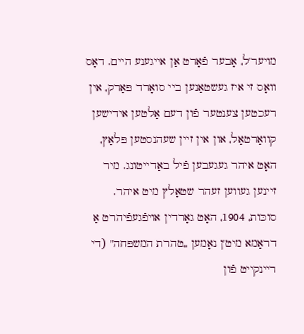מויער'ל, אָבער פֿאָרט אַן אייגענע היים. דאָס וואָס זי איז געשטאַנען ביי סואָרד פּאַרק, אין רעכטען צענטער פֿון דעם אַלטען אידישען קוואַרטאַל, און אין זיין שעהנסטען פּלאַץ, האָט איהר געגעבען פֿיל באַדייטונג. מיר זיינען געווען זעהר שטאָלץ מיט איהר.
סוכּות, 1904, האָט גאָרדין אויפֿגעפֿיהרט אַ דראַמא מיט'ן נאָמען „טהרת המשפּחה" (די ריינקייט פֿון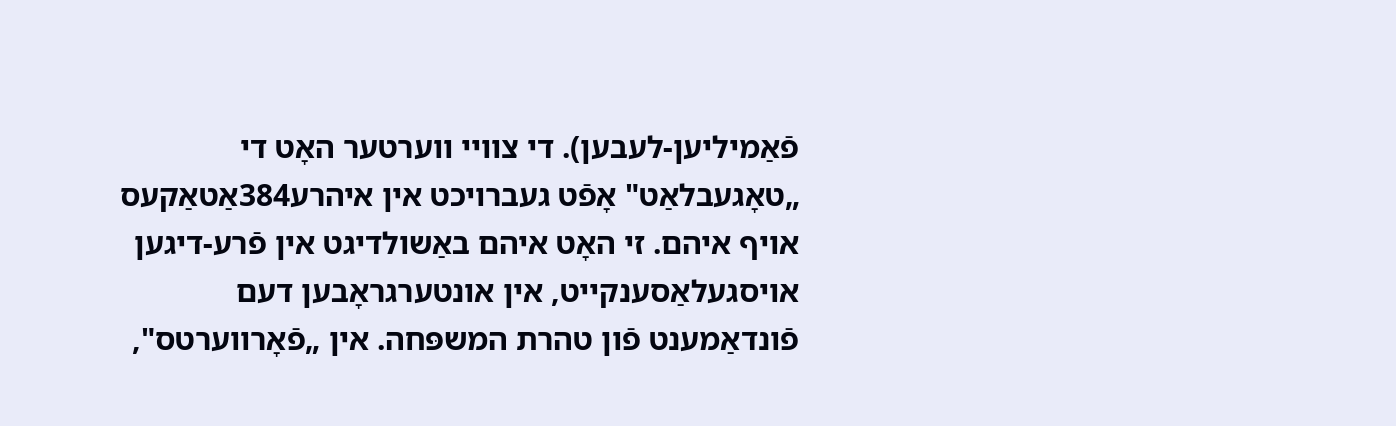פֿאַמיליען-לעבען). די צוויי ווערטער האָט די „טאָגעבלאַט" אָפֿט געברויכט אין איהרע384אַטאַקעס אויף איהם. זי האָט איהם באַשולדיגט אין פֿרע-דיגען אויסגעלאַסענקייט, אין אונטערגראָבען דעם פֿונדאַמענט פֿון טהרת המשפּחה. אין „פֿאָרווערטס",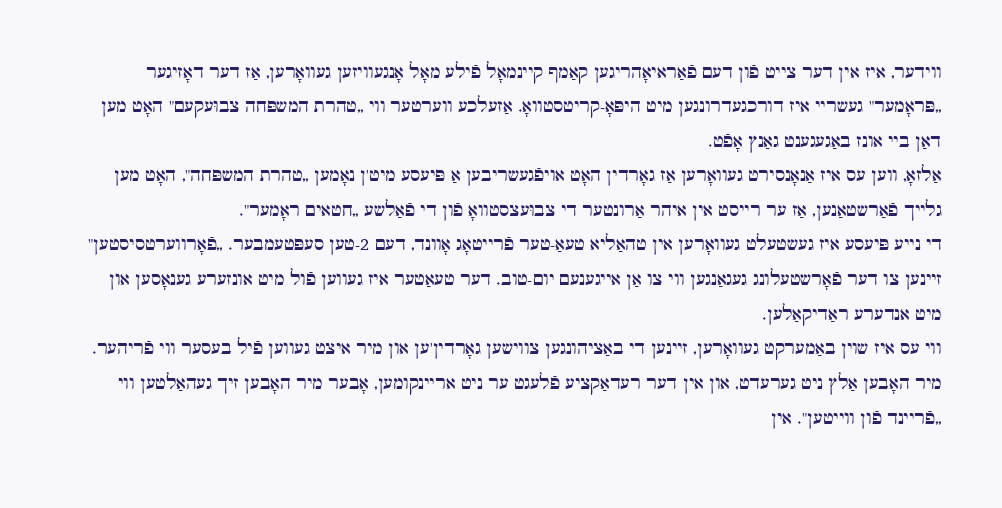ווידער, איז אין דער צייט פֿון דעם פֿאַראיאָהריגען קאַמף קיינמאָל פֿילע מאָל אָנגעוויזען געוואָרען, אַז דער דאָזיגער „פּראָמער" געשריי איז דורכגעדרונגען מיט היפּאָ-קריטסטוואָ. אַזעלכע ווערטער ווי „טהרת המשפּחה צבוּעקעם" האָט מען דאַן ביי אונז באַגעגענט גאַנץ אָפֿט.
אַלזאָ, ווען עס איז אַנאָנסירט געוואָרען אַז גאָרדין האָט אויפֿגעשריבען אַ פּיעסע מיט'ן נאָמען „טהרת המשפּחה", האָט מען גלייך פֿאַרשטאַנען, אַז ער רייסט אין איהר אַרונטער די צבוּעצסטוואָ פֿון די פֿאַלשע „חטאים ראָמער".
די נייע פּיעסע איז געשטעלט געוואָרען אין טהאַליא טעאַ-טער פֿרייטאָג אָוונד, דעם 2-טען סעפּטעמבער. „פֿאָרווערטסיסטען" זיינען צו דער פֿאָרשטעלונג געגאַנגען ווי צו אַן אייגענעם יום-טוב. דער טעאַטער איז געווען פֿול מיט אונזערע גענאָסען און מיט אנדערע ראַדיקאַלען.
ווי עס איז שוין באַמערקט געוואָרען, זיינען די באַציהונגען צווישען גאָרדין'ען און מיר איצט געווען פֿיל בעסער ווי פֿריהער. מיר האָבען אַלץ ניט גערעדט, און אין דער רעדאַקציע פֿלעגט ער ניט אריינקומען, אָבער מיר האָבען זיך געהאַלטען ווי „פֿריינד פֿון ווייטען". אין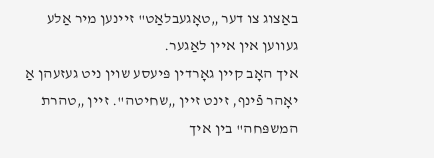באַצוג צו דער „טאָגעבלאַט" זיינען מיר אַלע געווען אין איין לאַגער.
איך האָב קיין גאָרדין פּיעסע שוין ניט געזעהן אַ יאָהר פֿינף, זינט זיין „שחיטה". זיין „טהרת המשפּחה" בין איך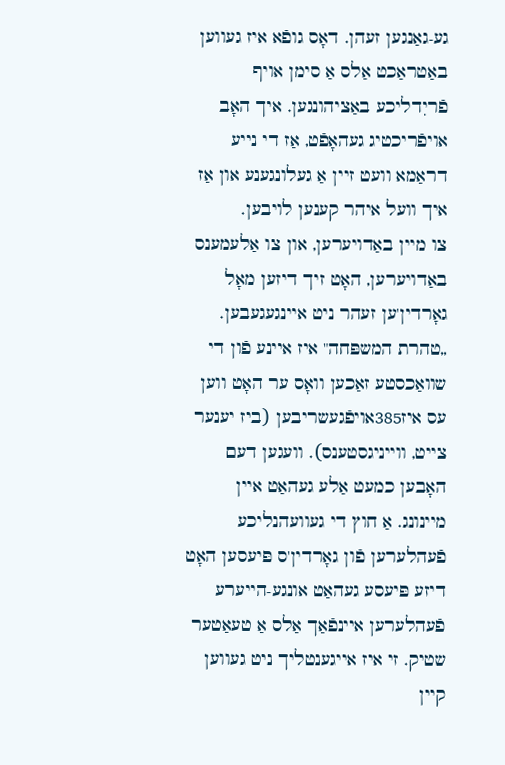גע-גאַנגען זעהן. דאָס גופֿא איז געווען באַטראַכט אַלס אַ סימן אויף פֿריִדליכע באַציהונגען. איך האָב אויפֿריכטיג געהאָפֿט, אַז די נייע דראַמא וועט זיין אַ געלונגענע און אַז איך וועל איהר קענען לויבען.
צו מיין באַדויערען, און צו אַלעמענס באַדויערען, האָט זיך דיזען מאָל גאָרדין'ען זעהר ניט איינגעגעבען. „טהרת המשפּחה" איז איינע פֿון די שוואַכסטע זאַכען וואָס ער האָט ווען עס איז385אויפֿגעשריבען (ביז יענער צייט, ווייניגסטענס). וועגען דעם האָבען כמעט אַלע געהאַט איין מיינונג. אַ חוץ די געוועהנליכע פֿעהלערען פֿון גאָרדין'ס פּיעסען האָט דיזע פּיעסע געהאַט אונגע-הייערע פֿעהלערען איינפֿאַך אַלס אַ טעאַטער שטיק. זי איז אייגענטליך ניט געווען קיין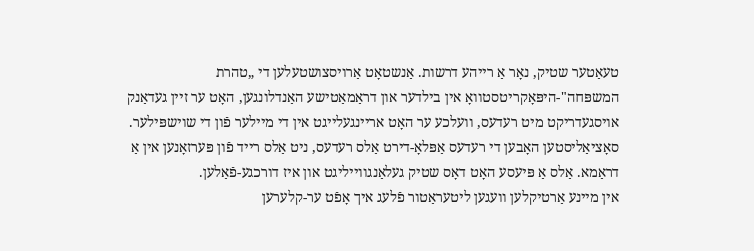טעאַטער שטיק, נאָר אַ רייהע דרשות. אַנשטאָט אַרויסצושטעלען די „טהרת המשפּחה"-היפּאָקריטסטוואָ אין בילדער און דראַמאַטישע האַנדלונגען, האָט ער זיין געדאַנק אויסגעדריקט מיט רעדעס, וועלכע ער האָט אריינגעלייגט אין די מיילער פֿון די שוישפּילער. סאָציאַליסטען האָבען די רעדעס אַפּלאָ-דירט אַלס רעדעס, ניט אַלס רייד פֿון פּערזאָנען אין אַ דראַמא. אַלס אַ פּיעסע האָט דאָס שטיק געלאַנגווייליגט און איז דורכגע-פֿאַלען.
אין מיינע אַרטיקלען וועגען ליטעראַטור פֿלעג איך אָפֿט ער-קלערען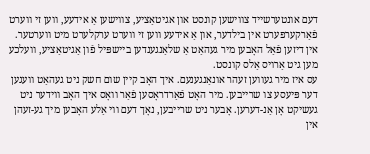דעם אונטערשייד צווישען קונסט און אגיטאַציע, צווישען אַ אידעע, ווען זי ווערט פֿאַרקערפּערט אין בילדער, און אַ אידעע ווען זי ווערט ערקלערט מיט ווערטער. אין דיזען פֿאַל האָבען מיר געהאַט אַ שלאַנגענדען ביישפּיל פֿון אַגיטאַציע, וועלכע מען גיט אַרויס אַלס קונסט.
עס איז מיר געווען זעהר אונאַנגענעם. איך האָב קיין שום חשק ניט געהאַט וועגען דער פּיעסע צו שרייבען. מיר האָט פֿאַרדראָסען פֿאַר וואָס איך האָב ווידער ניט געשיקט אָן אַנ-דערען. אָבער ניט שרייבען, נאָך דעם ווי אַלע האָבען מיך גע-זעהן אין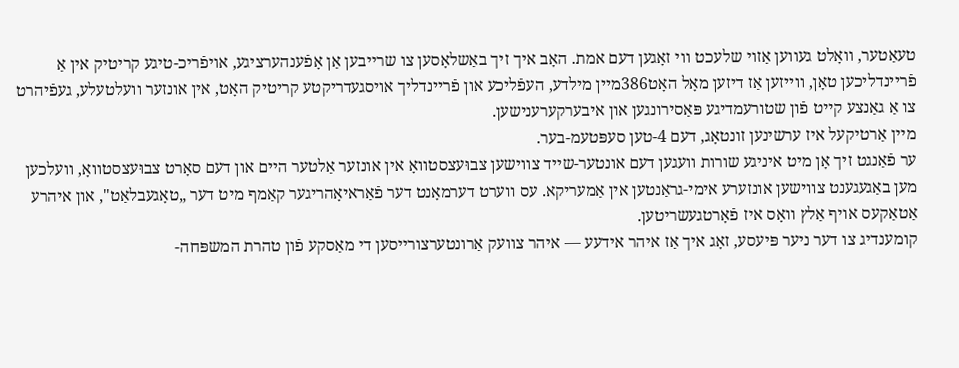טעאַטער, וואָלט געווען אַזוי שלעכט ווי זאָגען דעם אמת. האָב איך זיך באַשלאָסען צו שרייבען אַן אָפֿענהערציגע, אויפֿריכ-טיגע קריטיק אין אַ פֿריינדליכען טאָן, ווייזען אַז דיזען מאָל האָט386מיין מילדע, העפֿליכע און פֿריינדליך אויסגעדריקטע קריטיק האָט, אין אונזער וועלטעלע, געפֿיהרט צו אַ גאַנצע קייט פֿון שטורעמדיגע פּאַסירונגען און איבערקערענישען.
מיין אַרטיקעל איז ערשינען זונטאָג, דעם 4-טען סעפּטעמ-בער.
ער פֿאַנגט זיך אָן מיט איניגע שורות וועגען דעם אונטער-שייד צווישען צבוּעצסטוואָ אין אונזער אַלטער היים און דעם סאָרט צבוּעצסטוואָ, וועלכען מען באַגעגענט צווישען אונזערע אימי-גראַנטען אין אַמעריקא. עס ווערט דערמאָנט דער פֿאַראיאָהריגער קאַמף מיט דער „טאָגעבלאַט", און איהרע אַטאַקעס אויף אַלץ וואָס איז פֿאָרטגעשריטען.
קומענדיג צו דער ניער פּיעסע, זאָג איך אַז איהר אידעע — איהר צוועק אַרונטערצורייסען די מאַסקע פֿון טהרת המשפּחה-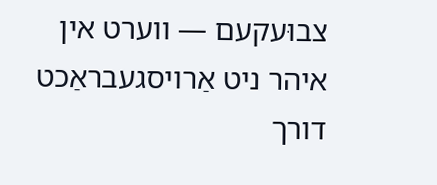צבוּעקעם — ווערט אין איהר ניט אַרויסגעבראַכט דורך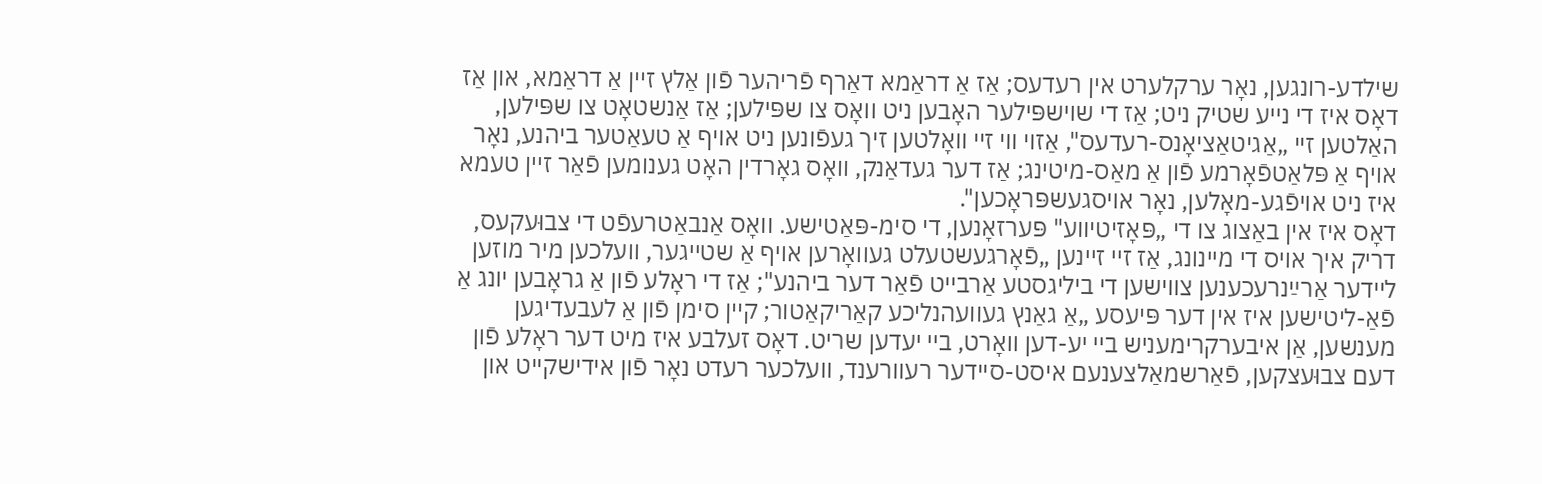שילדע-רונגען, נאָר ערקלערט אין רעדעס; אַז אַ דראַמא דאַרף פֿריהער פֿון אַלץ זיין אַ דראַמא, און אַז דאָס איז די נייע שטיק ניט; אַז די שוישפּילער האָבען ניט וואָס צו שפּילען; אַז אַנשטאָט צו שפּילען, האַלטען זיי „אַגיטאַציאָנס-רעדעס", אַזוי ווי זיי וואָלטען זיך געפֿונען ניט אויף אַ טעאַטער ביהנע, נאָר אויף אַ פּלאַטפֿאָרמע פֿון אַ מאַס-מיטינג; אַז דער געדאַנק, וואָס גאָרדין האָט גענומען פֿאַר זיין טעמא איז ניט אויפֿגע-מאָלען, נאָר אויסגעשפּראָכען".
דאָס איז אין באַצוג צו די „פּאָזיטיווע" פּערזאָנען, די סימ-פּאַטישע. וואָס אַנבאַטרעפֿט די צבוּעקעס, דריק איך אויס די מיינונג, אַז זיי זיינען „פֿאָרגעשטעלט געוואָרען אויף אַ שטייגער, וועלכען מיר מוזען ליידער אַרײַנרעכענען צווישען די ביליגסטע אַרבייט פֿאַר דער ביהנע"; אַז די ראָלע פֿון אַ גראָבען יונג אַ פֿאַ-ליטישען איז אין דער פּיעסע „אַ גאַנץ געוועהנליכע קאַריקאַטור; קיין סימן פֿון אַ לעבעדיגען מענשען, אַן איבערקרימעניש ביי יע-דען וואָרט, ביי יעדען שריט. דאָס זעלבע איז מיט דער ראָלע פֿון דעם צבוּעצקען, פֿאַרשמאַלצענעם איסט-סיידער רעוורענד, וועלכער רעדט נאָר פֿון אידישקייט און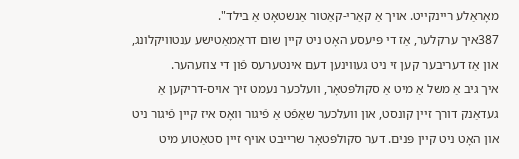מאָראַלע ריינקייט. אויך אַ קאַרי-קאַטור אַנשטאָט אַ בילד".
387איך ערקלער, אַז די פּיעסע האָט ניט קיין שום דראַמאַטישע ענטוויקלונג, און אַז דעריבער קען זי ניט געווינען דעם אינטערעס פֿון די צוזעהער.
איך גיב אַ משל אַ מיט אַ סקולפּטאָר, וועלכער נעמט זיך אויס-דריקען אַ געדאַנק דורך זיין קונסט, און וועלכער שאַפֿט אַ פֿיגור וואָס איז קיין פֿיגור ניט און האָט ניט קיין פּנים. דער סקולפּטאָר שרייבט אויף זיין סטאַטוע מיט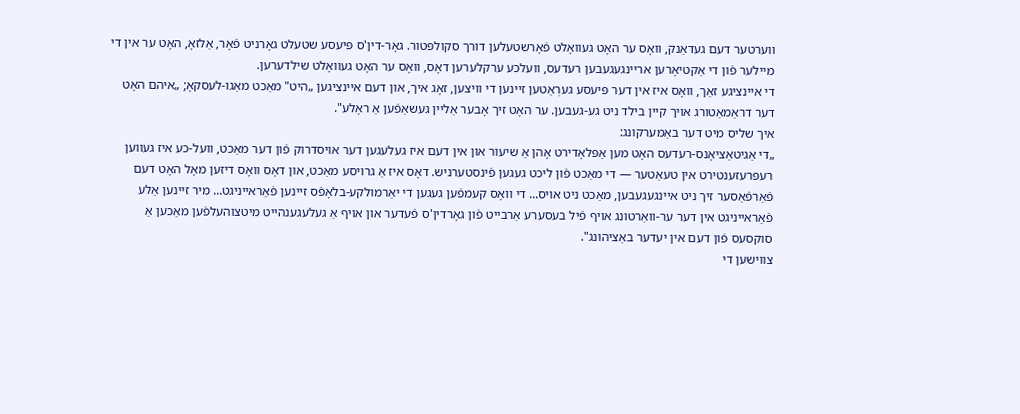ווערטער דעם געדאַנק, וואָס ער האָט געוואָלט פֿאָרשטעלען דורך סקולפּטור. גאָר-דין'ס פּיעסע שטעלט גאָרניט פֿאָר, אַלזאָ, האָט ער אין די מיילער פֿון די אַקטיאָרען אריינגעגעבען רעדעס, וועלכע ערקלערען דאָס, וואָס ער האָט געוואָלט שילדערען.
די איינציגע זאַך, וואָס איז אין דער פּיעסע גערְאַטען זיינען די וויצען, זאָג איך, און דעם איינציגען „היט" מאַכט מאַגו-לעסקאָ; „איהם האָט דער דראַמאַטורג אויך קיין בילד ניט גע-געבען. ער האָט זיך אָבער אַליין געשאַפֿען אַ ראָלע".
איך שליס מיט דער באַמערקונג:
„די אַגיטאַציאָנס-רעדעס האָט מען אַפּלאָדירט אָהן אַ שיעור און אין דעם איז געלעגען דער אויסדרוק פֿון דער מאַכט, וועל-כע איז געווען רעפּרעזענטירט אין טעאַטער — די מאַכט פֿון ליכט געגען פֿינסטערניש. דאָס איז אַ גרויסע מאַכט, און דאָס וואָס דיזען מאָל האָט דעם פֿאַרפֿאַסער זיך ניט איינגעגעבען, מאַכט ניט אויס... די וואָס קעמפֿען געגען די יאַרמולקע-בלאָפֿס זיינען פֿאַראייניגט... מיר זיינען אַלע פֿאַראייניגט אין דער ער-וואַרטונג אויף פֿיל בעסערע אַרבייט פֿון גאָרדין'ס פֿעדער און אויף אַ געלעגענהייט מיטצוהעלפֿען מאַכען אַ סוקסעס פֿון דעם אין יעדער באַציהונג".
צווישען די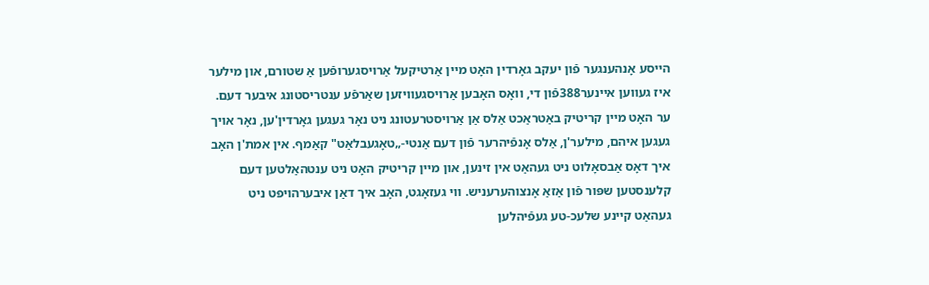הייסע אָנהענגער פֿון יעקב גאָרדין האָט מיין אַרטיקעל אַרויסגערופֿען אַ שטורם, און מילער איז געווען איינער388פֿון די, וואָס האָבען אַרויסגעוויזען שאַרפֿע ענטריסטונג איבער דעם. ער האָט מיין קריטיק באַטראַכט אַלס אַן אַרויסטרעטונג ניט נאָר געגען גאָרדין'ען, נאָר אויך געגען איהם, מילער'ן, אַלס אָנפֿיהרער פֿון דעם אַנטי-„טאָגעבלאַט" קאַמף. אין אמת'ן האָב איך דאָס אַבסאָלוט ניט געהאַט אין זינען, און מיין קריטיק האָט ניט ענטהאַלטען דעם קלענסטען שפּור פֿון אַזאַ אָנצוהערעניש. ווי געזאָגט, האָב איך דאַן איבערהויפּט ניט געהאַט קיינע שלעכ-טע געפֿיהלען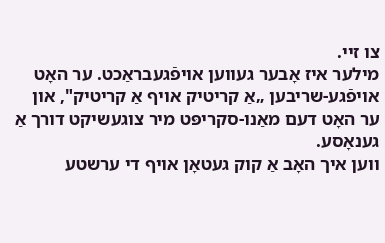צו זיי.
מילער איז אָבער געווען אויפֿגעבראַכט. ער האָט אויפֿגע-שריבען „אַ קריטיק אויף אַ קריטיק", און ער האָט דעם מאַנו-סקריפּט מיר צוגעשיקט דורך אַ גענאָסע.
ווען איך האָב אַ קוק געטאָן אויף די ערשטע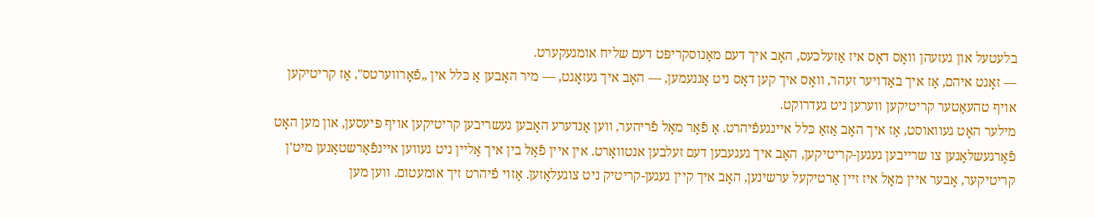בלעטעל און געזעהן וואָס דאָס איז אַזעלכעס, האָב איך דעם מאַנוסקריפּט דעם שליח אומגעקערט.
— זאָגט איהם, אַז איך באַדויער זעהר, וואָס איך קען דאָס ניט אָננעמען, — האָב איך געזאָגט, — מיר האָבען אַ כּלל אין „פֿאָרווערטס", אַז קריטיקען אויף טהעאַטער קריטיקען ווערען ניט געדרוקט.
מילער האָט געוואוסט, אַז איך האָב אַזאַ כּלל איינגעפֿיהרט. אַ פֿאָר מאָל פֿריהער, ווען אַנדערע האָבען געשריבען קריטיקען אויף פּיעסען, און מען האָט פֿאָרגעשלאָגען צו שרייבען געגען-קריטיקען, האָב איך געגעבען דעם זעלבען אנטוואָרט. אין איין פֿאַל בין איך אַליין ניט געווען איינפֿאַרשטאַנען מיט'ן קריטיקער, אָבער איין מאָל איז זיין אַרטיקעל ערשינען, האָב איך קיין געגען-קריטיק ניט צוגעלאָזען. אַזוי פֿיהרט זיך אומעטום. ווען מען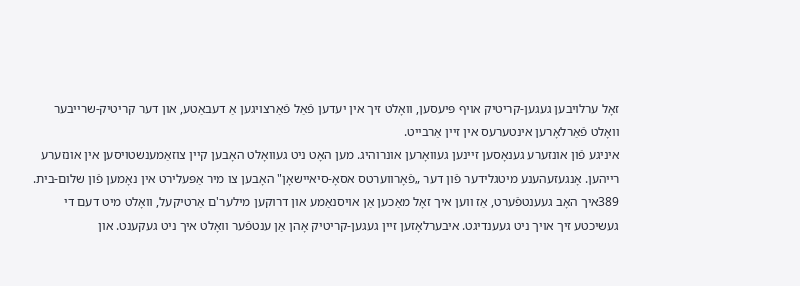זאָל ערלויבען געגען-קריטיק אויף פּיעסען, וואָלט זיך אין יעדען פֿאַל פֿאַרצויגען אַ דעבאַטע, און דער קריטיק-שרייבער וואָלט פֿאַרלאָרען אינטערעס אין זיין אַרבייט.
איניגע פֿון אונזערע גענאָסען זיינען געוואָרען אונרוהיג. מען האָט ניט געוואָלט האָבען קיין צוזאַמענשטויסען אין אונזערע רייהען. אָנגעזעהענע מיטגלידער פֿון דער „פֿאָרווערטס אסאָ-סיאיישאָן" האָבען צו מיר אַפּעלירט אין נאָמען פֿון שלום-בית.
389איך האָב געענטפֿערט, אַז ווען איך זאָל מאַכען אַן אויסנאַמע און דרוקען מילער'ם אַרטיקעל, וואָלט מיט דעם די געשיכטע זיך אויך ניט געענדיגט. איבערלאָזען זיין געגען-קריטיק אָהן אַן ענטפֿער וואָלט איך ניט געקענט. און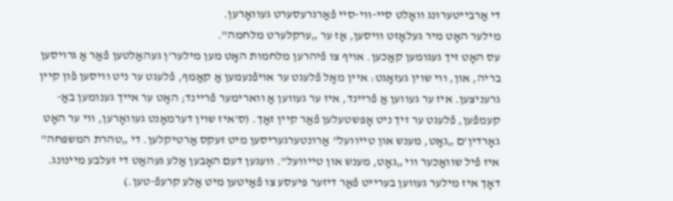די אַרבייטערונג וואָלט סיי-ווי-סיי פֿאַרגרעסערט געוואָרען.
מילער האָט מיר געלאָזט וויסען, אַז ער „ערקלערט מלחמה".
עס האָט זיך געגומען קאַכען. אויף צו פֿיהרען מלחמות האָט מען מילער'ן געהאַלטען פֿאַר אַ גרויסען בריה, און, ווי שוין געזאָגט: איין מאָל פֿלעגט ער אויפֿנעמען אַ קאַמף, פֿלעגט ער ניט וויסען פֿון קיין גרעניצען. איז ער געווען אַ פֿריינד, איז ער געווען אַ ווארימער פֿריינד; האָט ער אייך גענומען באַ-קעמפֿען, פֿלעגט ער זיך ניט אָפּשטעלען פֿאַר קיין זאַך. (ס'איז שוין דערמאָנט געוואָרען, ווי ער האָט גאָרדין'ם „גאָט, מענש און טייוועל" אַרונטערגעריסען מיט זעקס אַרטיקלען. די „טהרת המשפּחה" איז פֿיל שוואַכער ווי „גאָט, מענש און טייוועל". וועגען דעם האָבען אַלע געהאַט די זעלבע מיינונג. דאָך איז מילער געווען בערייט פֿאַר דיזער פּיעסע צו פֿאַיטען מיט אַלע קרעפֿ-טען.)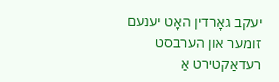יעקב גאָרדין האָט יענעם זומער און הערבסט רעדאַקטירט אַ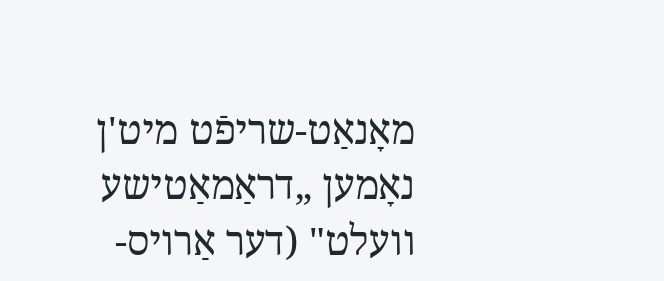מאָנאַט-שריפֿט מיט'ן נאָמען „דראַמאַטישע וועלט" (דער אַרויס-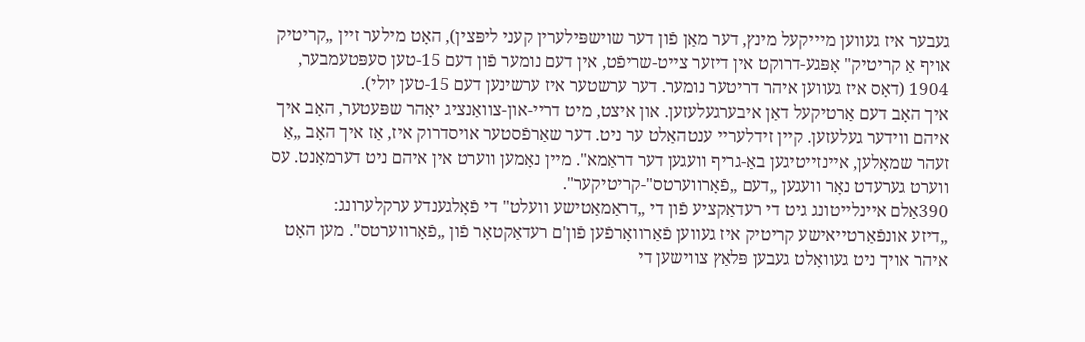געבער איז געווען מײיקעל מינץ, דער מאַן פֿון דער שוישפּילערין קעני ליפּצין), האָט מילער זיין „קריטיק אויף אַ קריטיק" אָפּגע-דרוקט אין דיזער צייט-שריפֿט, אין דעם נומער פֿון דעם 15-טען סעפּטעמבער, 1904 (דאָס איז געווען איהר דריטער נומער. דער ערשטער איז ערשינען דעם 15-טען יולי).
איך האָב דעם אַרטיקעל דאַן איבערגעלעזען. און איצט, מיט דריי-און-צוואַנציג יאָהר שפּעטער, האָב איך איהם ווידער געלעזען. קיין זידלעריי ענטהאַלט ער ניט. דער שאַרפֿסטער אויסדרוק איז, אַז איך האָב „אַ זעהר שמאָלען, איינזייטיגען באַ-גריף וועגען דער דראַמא". מיין נאָמען ווערט אין איהם ניט דערמאָנט. עס ווערט גערעדט נאָר וועגען „דעם „פֿאָרווערטס"-קריטיקער".
390אַלם איינלייטונג גיט די רעדאַקציע פֿון די „דראַמאַטישע וועלט" די פֿאָלגענדע ערקלערונג:
„דיזע אונפֿאַרטייאישע קריטיק איז געווען פֿאַרוואָרפֿען פֿון'ם רעדאַקטאָר פֿון „פֿאָרווערטס". מען האָט איהר אויך ניט געוואָלט געבען פּלאַץ צווישען די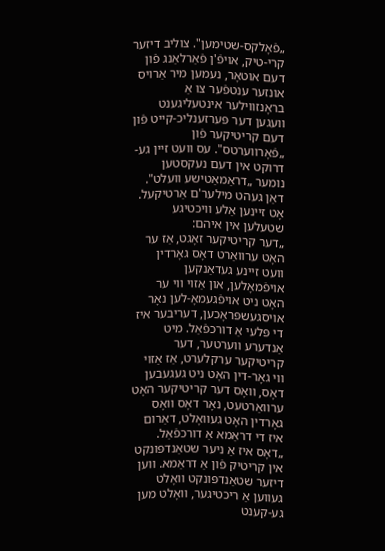„פֿאָלקס-שטימען". צוליב דיזער קרי-טיק, אויפֿ'ן פֿאַרלאַנג פֿון דעם אוטאָר, נעמען מיר אַרויס אונזער ענטפֿער צו אַ בראָנזווילער אינטעליגענט וועגען דער פּערזענליכ-קייט פֿון דעם קריטיקער פֿון „פֿאָרווערטס". עס וועט זיין גע-דרוקט אין דעם נעקסטען נומער „דראַמאַטישע וועלט".
דאַן געהט מילער'ם אַרטיקעל. אָט זיינען אַלע וויכטיגע שטעלען אין איהם:
„דער קריטיקער זאָגט, אַז ער האָט ערוואַרט דאָס גאָרדין וועט זיינע געדאַנקען אויפֿמאָלען, און אַזוי ווי ער האָט ניט אויפֿגעמאָ-לען נאָר אויסגעשפּראָכען, דעריבער איז די פּלעי אַ דורכפֿאַל. מיט אַנדערע ווערטער, דער קריטיקער ערקלערט, אַז אַזוי ווי גאָר-דין האָט ניט געגעבען דאָס, וואָס דער קריטיקער האָט ערוואַרטעט, נאָר דאָס וואָס גאָרדין האָט געוואָלט, דאַרום איז די דראַמא אַ דורכפֿאַל.
„דאָס איז אַ ניער שטאַנדפּונקט אין קריטיק פֿון אַ דראַמא. ווען דיזער שטאַנדפּונקט וואָלט געווען אַ ריכטיגער, וואָלט מען גע-קענט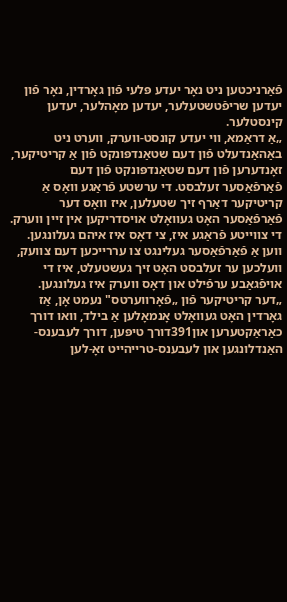פֿאַרניכטען ניט נאָר יעדע פּלעי פֿון גאָרדין, נאָר פֿון יעדען שריפֿטשטעלער, יעדען מאָהלער, יעדען קינסטלער.
„אַ דראַמא, ווי יעדע קונסט-ווערק, ווערט ניט באַהאַנדעלט פֿון דעם שטאַנדפּונקט פֿון אַ קריטיקער, זאָנדערען פֿון דעם שטאַנדפּונקט פֿון דעם פֿאַרפֿאַסער זעלבסט. די ערשטע פֿראַגע וואָס אַ קריטיקער דאַרף זיך שטעלען, איז וואָס דער פֿאַרפֿאַסער האָט געוואָלט אויסדריקען אין זיין ווערק. די צווייטע פֿראַגע איז, צי דאָס איז איהם געלונגען. ווען אַ פֿאַרפֿאַסער געלינגט צו עררייכען דעם צוועק, וועלכען ער זעלבסט האָט זיך געשטעלט, איז די אויפֿגאַבע ערפֿילט און דאָס ווערק איז געלונגען.
„דער קריטיקער פֿון „פֿאָרווערטס" נעמט אָן, אַז גאָרדין האָט געוואָלט אָנמאָלען אַ בילד, וואו דורך כאַראַקטערען און391דורך טיפּען, דורך לעבענס-האַנדלונגען און לעבענס-טרייהייט זאָ-לען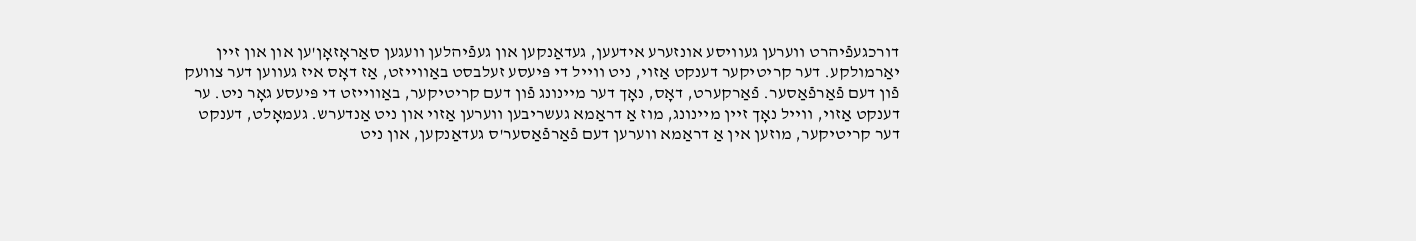דורכגעפֿיהרט ווערען געוויסע אונזערע אידעען, געדאַנקען און געפֿיהלען וועגען סאַראָזאָן'ען און און זיין יאַרמולקע. דער קריטיקער דענקט אַזוי, ניט ווייל די פּיעסע זעלבסט באַווייזט, אַז דאָס איז געווען דער צוועק פֿון דעם פֿאַרפֿאַסער. פֿאַרקערט, דאָס, נאָך דער מיינונג פֿון דעם קריטיקער, באַווייזט די פּיעסע גאָר ניט. ער דענקט אַזוי, ווייל נאָך זיין מיינונג, מוז אַ דראַמא געשריבען ווערען אַזוי און ניט אַנדערש. געמאָלט, דענקט דער קריטיקער, מוזען אין אַ דראַמא ווערען דעם פֿאַרפֿאַסער'ס געדאַנקען, און ניט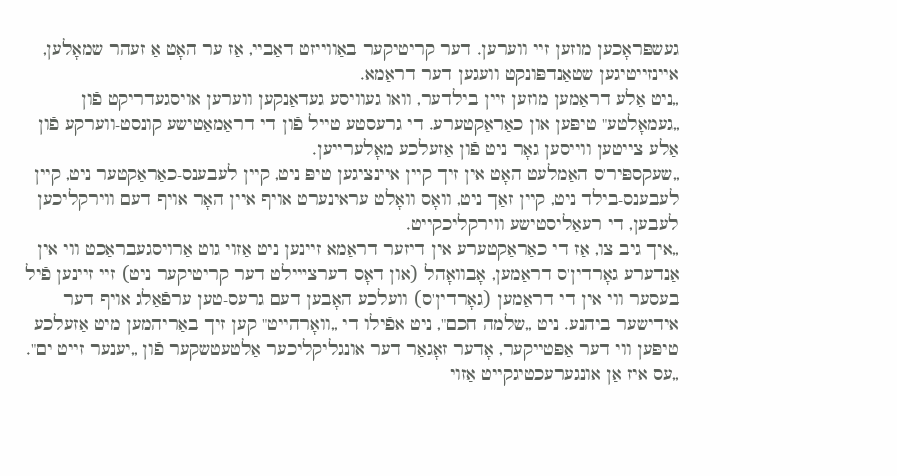געשפּראָכען מוזען זיי ווערען. דער קריטיקער באַווייזט דאַביי, אַז ער האָט אַ זעהר שמאָלען, איינזייטיגען שטאַנדפּונקט וועגען דער דראַמא.
„ניט אַלע דראַמען מוזען זיין בילדער, וואו געוויסע געדאַנקען ווערען אויסגעדריקט פֿון „געמאָלטע" טיפּען און כאַראַקטערע. די גרעסטע טייל פֿון די דראַמאַטישע קונסט-ווערקע פֿון אַלע צייטען ווייסען גאָר ניט פֿון אַזעלכע מאָלערייען.
„שעקספּיר'ס האַמלעט האָט אין זיך קיין איינציגען טיפּ ניט, קיין לעבענס-כאַראַקטער ניט, קיין לעבענס-בילד ניט, קיין זאַך ניט, וואָס וואָלט עראינערט אויף איין האָר אויף דעם ווירקליכען לעבען, די רעאַליסטישע ווירקליכקייט.
„איך גיב צו, אַז די כאַראַקטערע אין דיזער דראַמא זיינען ניט אַזוי גוט אַרויסגעבראַכט ווי אין אַנדערע גאָרדין'ס דראַמען, אָבוואָהל (און דאָס דערצײילט דער קריטיקער ניט) זיי זיינען פֿיל בעסער ווי אין די דראַמען (גאָרדין'ס) וועלכע האָבען דעם גרעס-טען ערפֿאַלג אויף דער אידישער ביהנע. ניט „שלמה חכם", ניט אפֿילו די „וואָרהייט" קען זיך באַריהמען מיט אַזעלכע טיפּען ווי דער אַפּטייקער, אָדער זאָגאַר דער אונגליקליכער אַלטעטשקער פֿון „יענער זייט ים".
„עס איז אַן אונגערעכטיגקייט אַזוי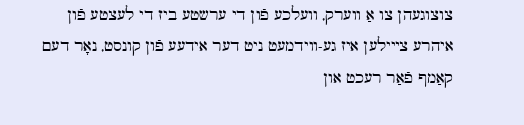צוצוגעהן צו אַ ווערק, וועלכע פֿון די ערשטע ביז די לעצטע פֿון איהרע צײילען איז גע-ווידמעט ניט דער אידעע פֿון קונסט, נאָר דעם קאַמף פֿאַר רעכט און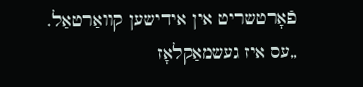פֿאָרטשריט אין אידישען קוואַרטאַל.
„עס איז געשמאַקלאָז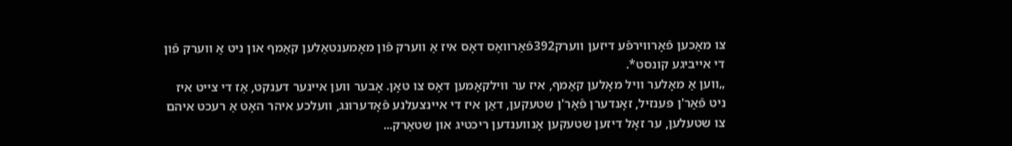צו מאַכען פֿאָרווירפֿע דיזען ווערק392פֿאַרוואָס דאָס איז אַ ווערק פֿון מאָמענטאַלען קאַמף און ניט אַ ווערק פֿון די אייביגע קונסט*.
„ווען אַ מאָלער וויל מאָלען קאַמף, איז ער ווילקאָמען דאָס צו טאָן. אָבער ווען איינער דענקט, אַז די צייט איז ניט פֿאַר'ן פּענזיל, זאָנדערן פֿאַר'ן שטעקען, דאַן איז די איינצעלנע פֿאָדערונג, וועלכע איהר האָט אַ רעכט איהם צו שטעלען, ער זאָל דיזען שטעקען אָנווענדען ריכטיג און שטאַרק...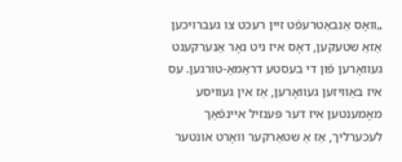„וואָס אַנבאַטרעפֿט זיין רעכט צו געברויכען אַזאַ שטעקען, דאָס איז ניט נאָר אַנערקענט געוואָרען פֿון די בעסטע דראַמאַ-טורגען. עס איז באַוויזען געוואָרען, אַז אין געוויסע מאָמענטען איז דער פּענזיל איינפֿאַך לעכערליך, אַז אַ שטאַרקער וואָרט אונטער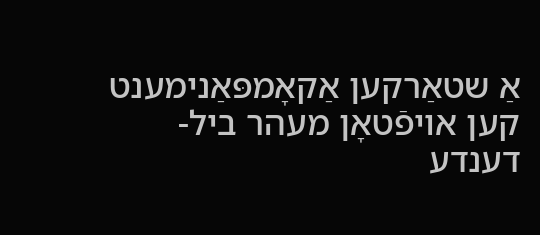אַ שטאַרקען אַקאָמפּאַנימענט קען אויפֿטאָן מעהר ביל-דענדע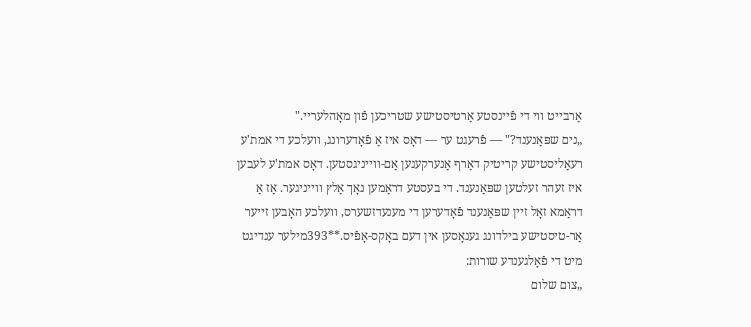אַרבייט ווי די פֿיינסטע אַרטיסטישע שטריכען פֿון מאָהלעריי."
„נים שפּאַנענד?" — פֿרעגט ער — דאָס איז אַ פֿאָדערונג, וועלכע די אמת'ע רעאַליסטישע קריטיק דאַרף אַנערקענען אַם-ווייניגסטען. דאָס אמת'ע לעבען איז זעהר זעלטען שפּאַנענד. די בעסטע דראַמען נאָך אַלץ ווייניגער. אַז אַ דראַמא זאָל זיין שפּאַנענד פֿאָדערען די מענעדזשערס, וועלכע האָבען זייער אַר-טיסטישע בילדונג גענאָסען אין דעם באָקס-אָפֿיס.**393מילער ענדיגט מיט די פֿאָלגענדע שורות:
„צום שלום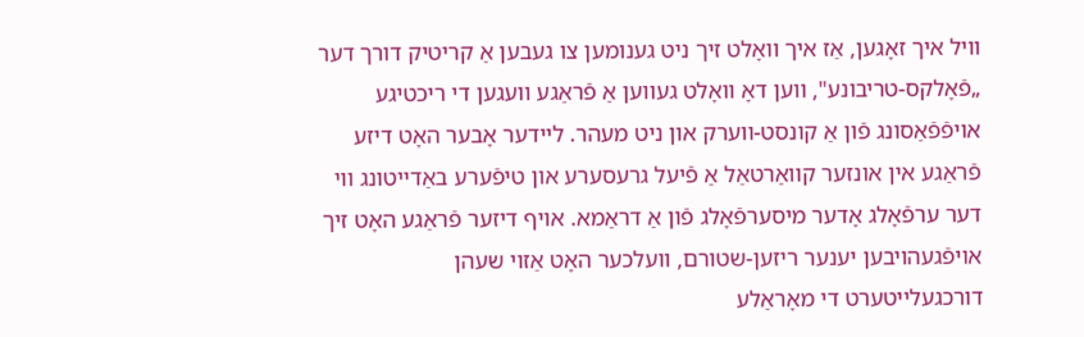וויל איך זאָגען, אַז איך וואָלט זיך ניט גענומען צו געבען אַ קריטיק דורך דער „פֿאָלקס-טריבונע", ווען דאָ וואָלט געווען אַ פֿראַגע וועגען די ריכטיגע אויפֿפֿאַסונג פֿון אַ קונסט-ווערק און ניט מעהר. ליידער אָבער האָט דיזע פֿראַגע אין אונזער קוואַרטאַל אַ פֿיעל גרעסערע און טיפֿערע באַדייטונג ווי דער ערפֿאָלג אָדער מיסערפֿאָלג פֿון אַ דראַמא. אויף דיזער פֿראַגע האָט זיך אויפֿגעהויבען יענער ריזען-שטורם, וועלכער האָט אַזוי שעהן דורכגעלייטערט די מאָראַלע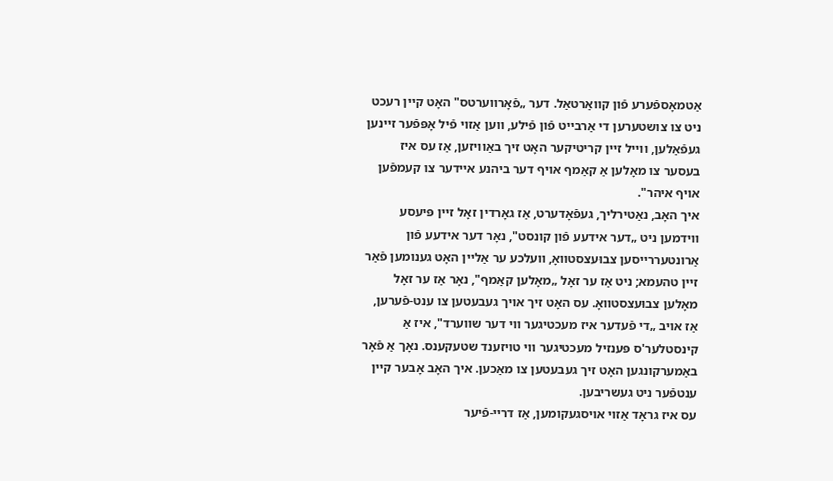אַטמאָספֿערע פֿון קוואַרטאַל. דער „פֿאָרווערטס" האָט קיין רעכט ניט צו צושטערען די אַרבייט פֿון פֿילע, ווען אַזוי פֿיל אָפּפֿער זיינען געפֿאַלען, ווייל זיין קריטיקער האָט זיך באַוויזען, אַז עס איז בעסער צו מאָלען אַ קאַמף אויף דער ביהנע איידער צו קעמפֿען אויף איהר".
איך האָב, נאַטירליך, געפֿאָדערט, אַז גאָרדין זאָל זיין פּיעסע ווידמען ניט „דער אידעע פֿון קונסט", נאָר דער אידעע פֿון אַרונטעררייסען צבוּעצסטוואָ, וועלכע ער אַליין האָט גענומען פֿאַר זיין טהעמא; ניט אַז ער זאָל „מאָלען קאַמף", נאָר אַז ער זאָל מאָלען צבוּעצסטוואָ. עס האָט זיך אויך געבעטען צו ענט-פֿערען, אַז אויב „די פֿעדער איז מעכטיגער ווי דער שווערד", איז אַ קינסטלער'ס פּענזיל מעכטיגער ווי טויזענד שטעקענס. נאָך אַ פֿאָר באַמערקונגען האָט זיך געבעטען צו מאַכען. איך האָב אָבער קיין ענטפֿער ניט געשריבען.
עס איז גראָד אַזוי אויסגעקומען, אַז דריי-פֿיער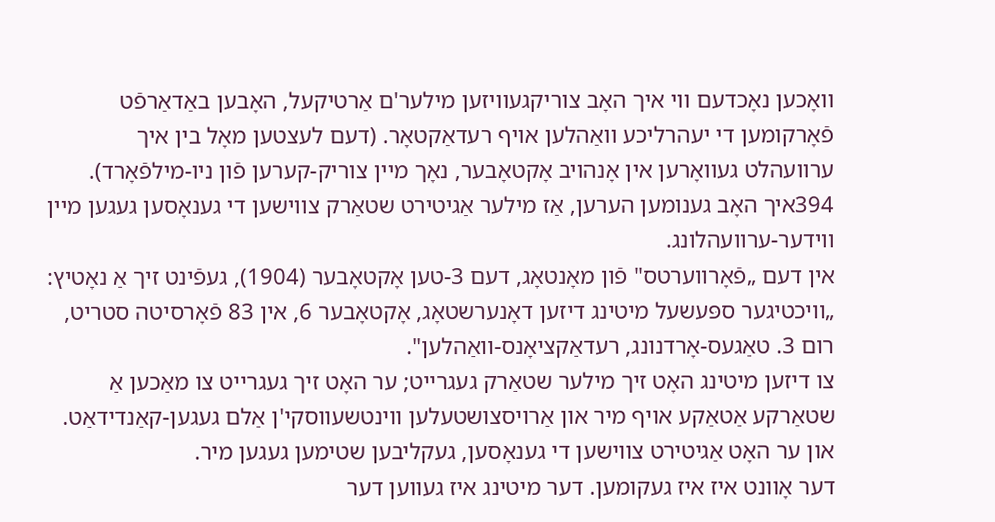וואָכען נאָכדעם ווי איך האָב צוריקגעוויזען מילער'ם אַרטיקעל, האָבען באַדאַרפֿט פֿאָרקומען די יעהרליכע וואַהלען אויף רעדאַקטאָר. (דעם לעצטען מאָל בין איך ערוועהלט געוואָרען אין אָנהויב אָקטאָבער, נאָך מיין צוריק-קערען פֿון ניו-מילפֿאָרד).
394איך האָב גענומען הערען, אַז מילער אַגיטירט שטאַרק צווישען די גענאָסען געגען מיין ווידער-ערוועהלונג.
אין דעם „פֿאָרווערטס" פֿון מאָנטאָג, דעם 3-טען אָקטאָבער (1904), געפֿינט זיך אַ נאָטיץ:
„וויכטיגער ספּעשעל מיטינג דיזען דאָנערשטאָג, אָקטאָבער 6, אין 83 פֿאָרסיטה סטריט, רום 3. טאַגעס-אָרדנונג, רעדאַקציאָנס-וואַהלען".
צו דיזען מיטינג האָט זיך מילער שטאַרק געגרייט; ער האָט זיך געגרייט צו מאַכען אַ שטאַרקע אַטאַקע אויף מיר און אַרויסצושטעלען ווינטשעווסקי'ן אַלם געגען-קאַנדידאַט. און ער האָט אַגיטירט צווישען די גענאָסען, געקליבען שטימען געגען מיר.
דער אָוונט איז איז געקומען. דער מיטינג איז געווען דער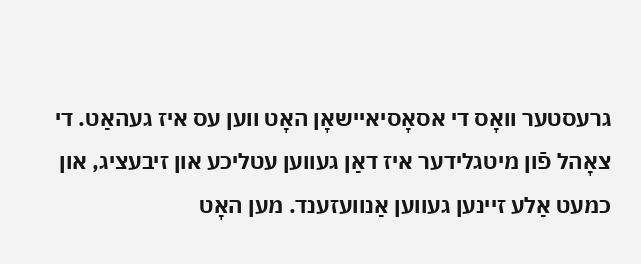גרעסטער וואָס די אסאָסיאיישאָן האָט ווען עס איז געהאַט. די צאָהל פֿון מיטגלידער איז דאַן געווען עטליכע און זיבעציג, און כמעט אַלע זיינען געווען אַנוועזענד. מען האָט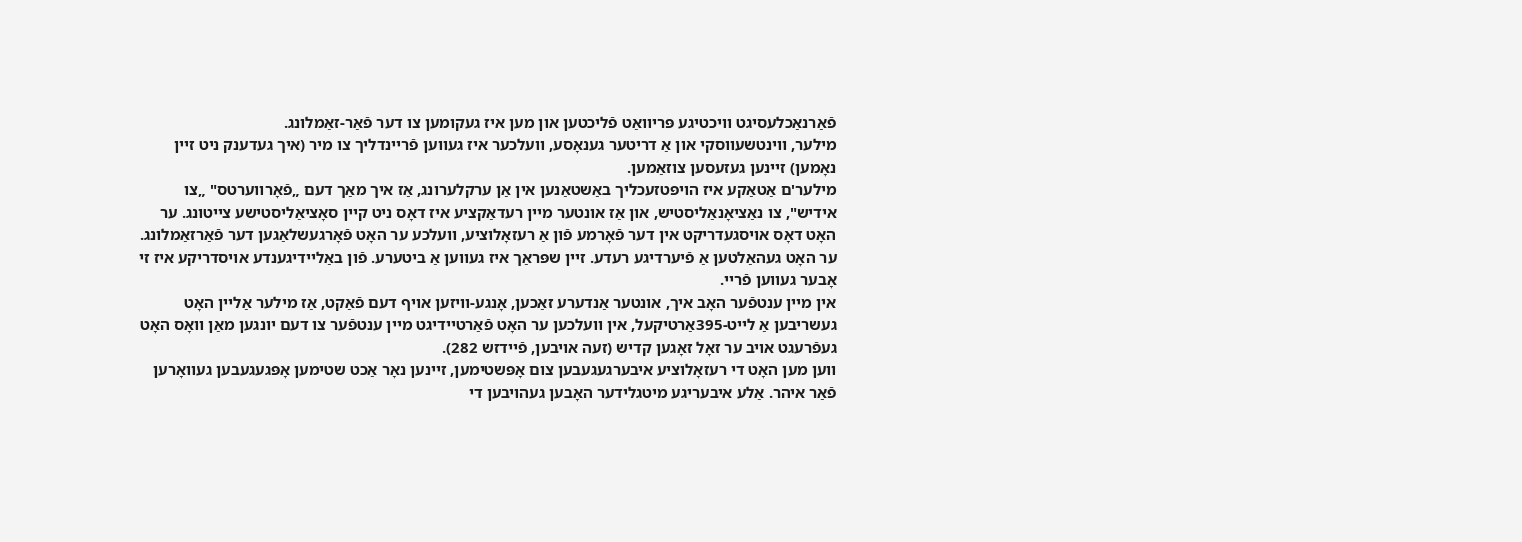פֿאַרנאַכלעסיגט וויכטיגע פּריוואַט פֿליכטען און מען איז געקומען צו דער פֿאַר-זאַמלונג.
מילער, ווינטשעווסקי און אַ דריטער גענאָסע, וועלכער איז געווען פֿריינדליך צו מיר (איך געדענק ניט זיין נאָמען) זיינען געזעסען צוזאַמען.
מילער'ם אַטאַקע איז הויפּטזעכליך באַשטאַנען אין אַן ערקלערונג, אַז איך מאַך דעם „פֿאָרווערטס" „צו אידיש", צו נאַציאָנאַליסטיש, און אַז אונטער מיין רעדאַקציע איז דאָס ניט קיין סאָציאַליסטישע צייטונג. ער האָט דאָס אויסגעדריקט אין דער פֿאָרמע פֿון אַ רעזאָלוציע, וועלכע ער האָט פֿאָרגעשלאַגען דער פֿאַרזאַמלונג.
ער האָט געהאַלטען אַ פֿיערדיגע רעדע. זיין שפּראַך איז געווען אַ ביטערע. פֿון באַליידיגענדע אויסדריקע איז זי אָבער געווען פֿריי.
אין מיין ענטפֿער האָב איך, אונטער אַנדערע זאַכען, אָנגע-וויזען אויף דעם פֿאַקט, אַז מילער אַליין האָט געשריבען אַ לייט-395אַרטיקעל, אין וועלכען ער האָט פֿאַרטיידיגט מיין ענטפֿער צו דעם יונגען מאַן וואָס האָט געפֿרעגט אויב ער זאָל זאָגען קדיש (זעה אויבען, פֿיידזש 282).
ווען מען האָט די רעזאָלוציע איבערגעגעבען צום אָפּשטימען, זיינען נאָר אַכט שטימען אָפּגעגעבען געוואָרען פֿאַר איהר. אַלע איבעריגע מיטגלידער האָבען געהויבען די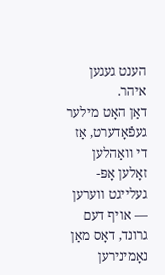הענט געגען איהר.
דאַן האָט מילער געפֿאָדערט, אַז די וואַהלען זאָלען אָפּ-געלייגט ווערען — אויף דעם גרונד, דאָס מאַן נאָמינירען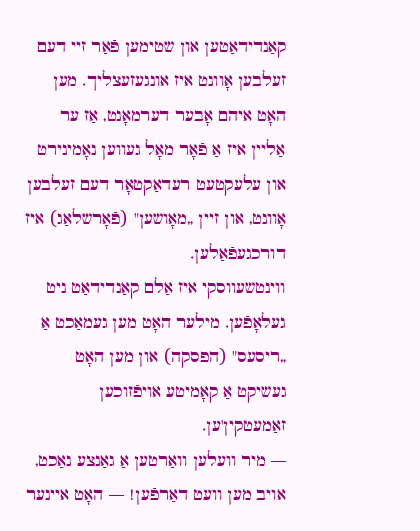קאַנדידאַטען און שטימען פֿאַר זיי דעם זעלבען אָוונט איז אונגעזעצליך. מען האָט איהם אָבער דערמאָנט, אַז ער אַליין איז אַ פֿאָר מאָל געווען נאָמינירט און עלעקטעט רעדאַקטאָר דעם זעלבען אָוונט, און זיין „מאָושען" (פֿאָרשלאַג) איז דורכגעפֿאַלען.
ווינטשעווסקי איז אַלם קאַנדידאַט ניט געלאָפֿען. מילער האָט מען געמאַכט אַ „ריסעס" (הפסקה) און מען האָט געשיקט אַ קאָמיטע אויפֿזוכען זאַמעטקין'ען.
— מיר וועלען וואַרטען אַ גאַנצע נאַכט, אויב מען וועט דאַרפֿען! — האָט איינער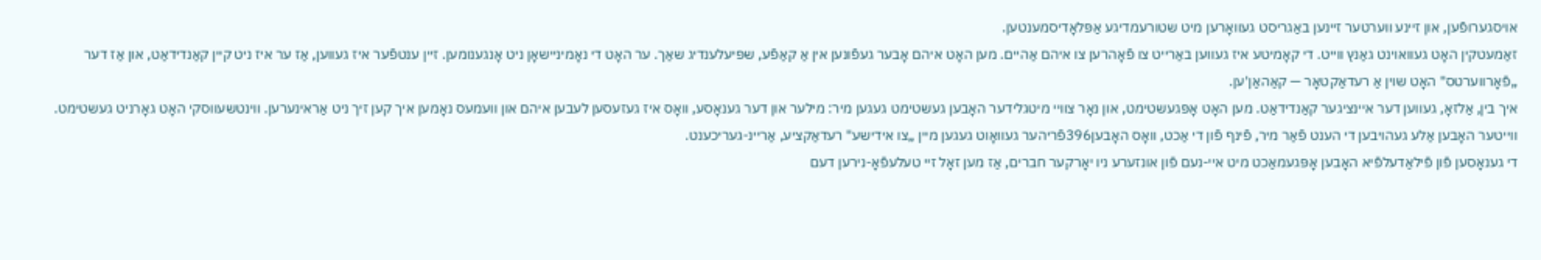אויסגערופֿען, און זיינע ווערטער זיינען באַגריסט געוואָרען מיט שטורעמדיגע אַפּלאָדיסמענטען.
זאַמעטקין האָט געוואוינט גאַנץ ווייט. די קאָמיטע איז געווען באַרייט צו פֿאָהרען צו איהם אַהיים. מען האָט איהם אָבער געפֿונען אין אַ קאַפֿע, שפּיעלענדיג שאַך. ער האָט די נאָמיניישאָן ניט אָנגענומען. זיין ענטפֿער איז געווען, אַז ער איז ניט קיין קאַנדידאַט, און אַז דער „פֿאָרווערטס" האָט שוין אַ רעדאַקטאָר — קאַהאַן'ען.
איך בין, אַלזאָ, געווען דער איינציגער קאַנדידאַט. מען האָט אָפּגעשטימט, און נאָר צוויי מיטגלידער האָבען געשטימט געגען מיר: מילער און דער גענאָסע, וואָס איז געזעסען לעבען איהם און וועמעס נאָמען איך קען זיך ניט אַראינערען. ווינטשעווסקי האָט גאָרניט געשטימט. ווייטער האָבען אַלע געהויבען די הענט פֿאַר מיר, פֿינף פֿון די אַכט, וואָס האָבען396פֿריהער געוואָוט געגען מיין „צו אידישע" רעדאַקציע, אַריינ-געריכענט.
די גענאָסען פֿון פֿילאַדעלפֿיא האָבען אָפּגעמאַכט מיט איי-נעם פֿון אונזערע ניו יאָרקער חברים, אַז מען זאָל זיי טעלעפֿאָ-נירען דעם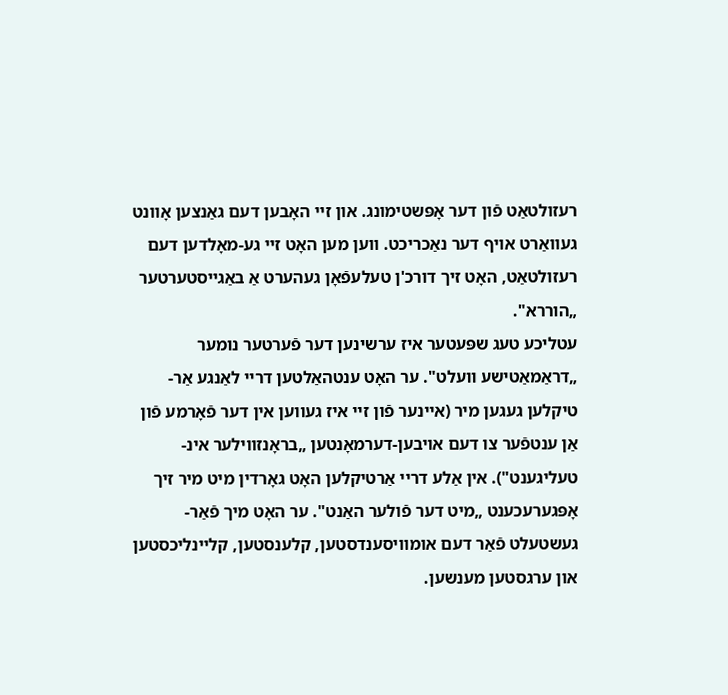רעזולטאַט פֿון דער אָפּשטימונג. און זיי האָבען דעם גאַנצען אָוונט געוואַרט אויף דער נאַכריכט. ווען מען האָט זיי גע-מאָלדען דעם רעזולטאַט, האָט זיך דורכ'ן טעלעפֿאָן געהערט אַ באַגייסטערטער „הוררא".
עטליכע טעג שפּעטער איז ערשינען דער פֿערטער נומער „דראַמאַטישע וועלט". ער האָט ענטהאַלטען דריי לאַנגע אַר-טיקלען געגען מיר (איינער פֿון זיי איז געווען אין דער פֿאָרמע פֿון אַן ענטפֿער צו דעם אויבען-דערמאָנטען „בראָנזווילער אינ-טעליגענט"). אין אַלע דריי אַרטיקלען האָט גאָרדין מיט מיר זיך אָפּגערעכענט „מיט דער פֿולער האַנט". ער האָט מיך פֿאַר-געשטעלט פֿאַר דעם אומוויסענדסטען, קלענסטען, קליינליכסטען און ערגסטען מענשען.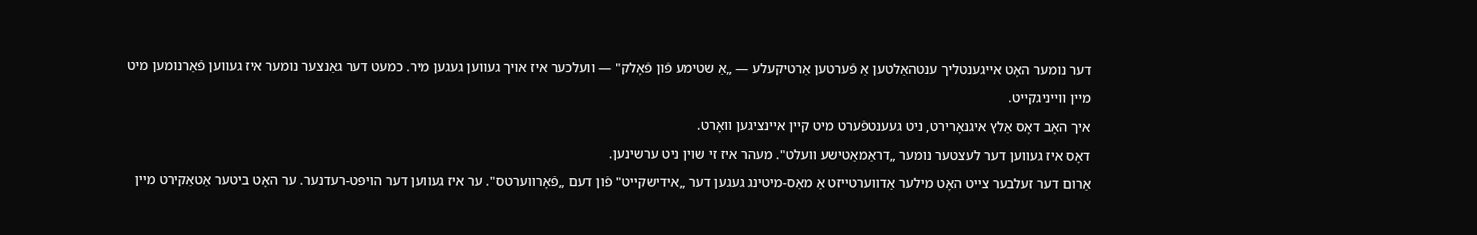דער נומער האָט אייגענטליך ענטהאַלטען אַ פֿערטען אַרטיקעלע — „אַ שטימע פֿון פֿאָלק" — וועלכער איז אויך געווען געגען מיר. כמעט דער גאַנצער נומער איז געווען פֿאַרנומען מיט מיין ווייניגקייט.
איך האָב דאָס אַלץ איגנאָרירט, ניט געענטפֿערט מיט קיין איינציגען וואָרט.
דאָס איז געווען דער לעצטער נומער „דראַמאַטישע וועלט". מעהר איז זי שוין ניט ערשינען.
אַרום דער זעלבער צייט האָט מילער אַדווערטייזט אַ מאַס-מיטינג געגען דער „אידישקייט" פֿון דעם „פֿאָרווערטס". ער איז געווען דער הויפּט-רעדנער. ער האָט ביטער אַטאַקירט מיין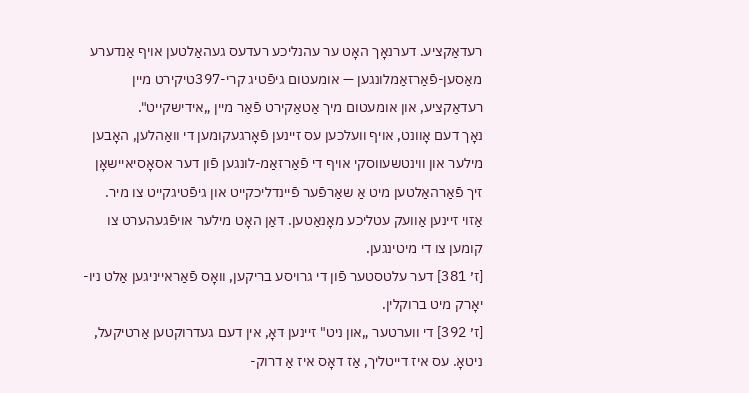רעדאַקציע. דערנאָך האָט ער עהנליכע רעדעס געהאַלטען אויף אַנדערע מאַסען-פֿאַרזאַמלונגען — אומעטום גיפֿטיג קרי-397טיקירט מיין רעדאַקציע, און אומעטום מיך אַטאַקירט פֿאַר מיין „אידישקייט".
נאָך דעם אָוונט, אויף וועלכען עס זיינען פֿאָרגעקומען די וואַהלען, האָבען מילער און ווינטשעווסקי אויף די פֿאַרזאַמ-לונגען פֿון דער אסאָסיאיישאָן זיך פֿאַרהאַלטען מיט אַ שאַרפֿער פֿיינדליכקייט און גיפֿטיגקייט צו מיר.
אַזוי זיינען אַוועק עטליכע מאָנאַטען. דאַן האָט מילער אויפֿגעהערט צו קומען צו די מיטינגען.
[ז׳ 381] דער עלטסטער פֿון די גרויסע בריקען, וואָס פֿאַראייניגען אַלט ניו-יאָרק מיט ברוקלין.
[ז׳ 392] די ווערטער „און ניט" זיינען דאָ, אין דעם געדרוקטען אַרטיקעל, ניטאָ. עס איז דייטליך, אַז דאָס איז אַ דרוק-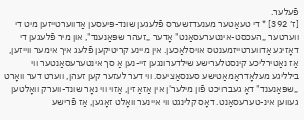פֿעלער.
[ז׳ 392] * די טעאַטער מענעדזשערס פֿלעגען שונד-פּיעסען אַדווערטייזען מיט די ווערטער „העכסט-אינטערעסאַנט" אָדער „זעהר שפּאַנענד", און מיר פֿלעגען די דאָזיגע אַדווערטייזמענטס אויסלאַכען. אין מיינע קריטיקען פֿלעג איך אימער ווייזען, אַז נאַטירליכע קינסטלערישע שילדערונגען זיי-נען אַ סך אינטערעסאַנטער ווי בילליגע מעלאָדראַמאַטישע סענסאַציעס. ווי דער לעזער קען זעהן, ווערט דער וואָרט „שפּאַנענד" דאָ געברויכט פֿון מילער'ן אין אַזאַ זין, אַזוי ווי נאָר שונד-ווערק וואָלטען געווען אינ-טערעסאַנט. דאָס קלינגט ווי איינער וואָלט זאָגען, אַז פֿרישע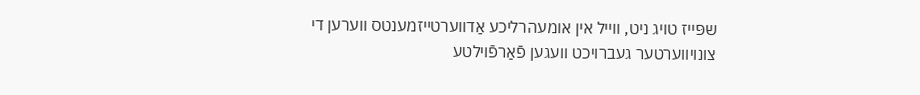שפּייז טויג ניט, ווייל אין אומעהרליכע אַדווערטייזמענטס ווערען די צונויווערטער געברויכט וועגען פֿאַרפֿוילטע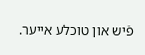פֿיש און טוכלע אייער.